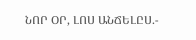ՆՈՐ ՕՐ, ԼՈՍ ԱՆՃԵԼԸՍ.-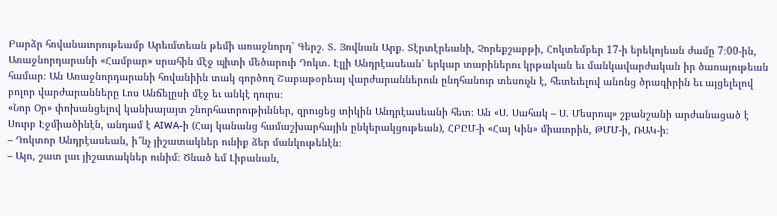Բարձր հովանաւորութեամբ Արեւմտեան թեմի առաջնորդ՝ Գերշ. Տ. Յովնան Արք. Տէրտէրեանի, Չորեքշաբթի, Հոկտեմբեր 17-ի երեկոյեան ժամը 7։00-ին, Առաջնորդարանի «Համբար» սրահին մէջ պիտի մեծարուի Դոկտ. Էլլի Անդրէասեան՝ երկար տարիներու կրթական եւ մանկավարժական իր ծառայութեան համար։ Ան Առաջնորդարանի հովանիին տակ գործող Շաբաթօրեայ վարժարաններուն ընդհանուր տեսուչն է, հետեւելով անոնց ծրագիրին եւ այցելելով բոլոր վարժարանները Լոս Անճելըսի մէջ եւ անկէ դուրս։
«Նոր Օր» փոխանցելով կանխայայտ շնորհաւորութիւններ, զրուցեց տիկին Անդրէասեանի հետ։ Ան «Ս. Սահակ – Ս. Մեսրոպ» շքանշանի արժանացած է Սուրբ Էջմիածինէն, անդամ է AIWA-ի (Հայ կանանց համաշխարհային ընկերակցութեան), ՀԲԸՄ-ի «Հայ Կին» միաւորին, ԹՄՄ-ի, ՌԱԿ-ի։
– Դոկտոր Անդրէասեան, ի՞նչ յիշատակներ ունիք ձեր մանկութենէն։
– Այո, շատ լաւ յիշատակներ ունիմ։ Ծնած եմ Լիբանան,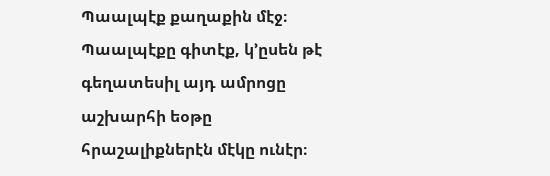Պաալպէք քաղաքին մէջ։ Պաալպէքը գիտէք, կ՚ըսեն թէ գեղատեսիլ այդ ամրոցը աշխարհի եօթը հրաշալիքներէն մէկը ունէր։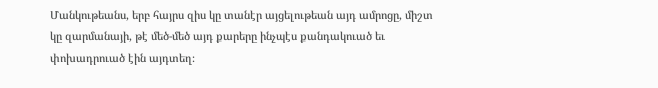Մանկութեանս, երբ հայրս զիս կը տանէր այցելութեան այդ ամրոցը, միշտ կը զարմանայի, թէ մեծ-մեծ այդ քարերը ինչպէս քանդակուած եւ փոխադրուած էին այդտեղ։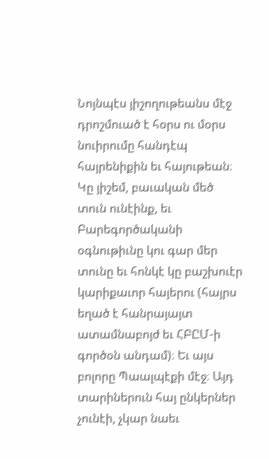Նոյնպէս յիշողութեանս մէջ դրոշմուած է հօրս ու մօրս նուիրումը հանդէպ հայրենիքին եւ հայութեան։ Կը յիշեմ, բաւական մեծ տուն ունէինք, եւ Բարեգործականի օգնութիւնը կու գար մեր տունը եւ հոնկէ կը բաշխուէր կարիքաւոր հայերու (հայրս եղած է հանրայայտ ատամնաբոյժ եւ ՀԲԸՄ-ի գործօն անդամ)։ Եւ այս բոլորը Պաալպէքի մէջ։ Այդ տարիներուն հայ ընկերներ չունէի, չկար նաեւ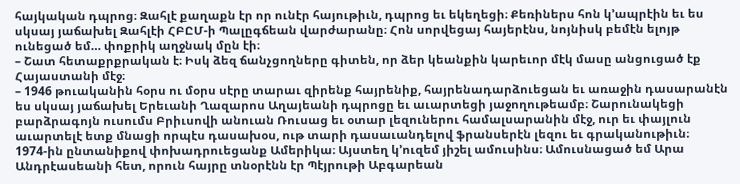հայկական դպրոց։ Զահլէ քաղաքն էր որ ունէր հայութիւն, դպրոց եւ եկեղեցի։ Քեռիներս հոն կ՚ապրէին եւ ես սկսայ յաճախել Զահլէի ՀԲԸՄ-ի Պալըգճեան վարժարանը։ Հոն սորվեցայ հայերէնս, նոյնիսկ բեմէն ելոյթ ունեցած եմ… փոքրիկ աղջնակ մըն էի։
– Շատ հետաքրքրական է։ Իսկ ձեզ ճանչցողները գիտեն, որ ձեր կեանքին կարեւոր մէկ մասը անցուցած էք Հայաստանի մէջ։
– 1946 թուականին հօրս ու մօրս սէրը տարաւ զիրենք հայրենիք, հայրենադարձուեցան եւ առաջին դասարանէն ես սկսայ յաճախել Երեւանի Ղազարոս Աղայեանի դպրոցը եւ աւարտեցի յաջողութեամբ։ Շարունակեցի բարձրագոյն ուսումս Բրիւսովի անուան Ռուսաց եւ օտար լեզուներու համալսարանին մէջ, ուր եւ փայլուն աւարտելէ ետք մնացի որպէս դասախօս, ութ տարի դասաւանդելով ֆրանսերէն լեզու եւ գրականութիւն։
1974-ին ընտանիքով փոխադրուեցանք Ամերիկա։ Այստեղ կ՚ուզեմ յիշել ամուսինս։ Ամուսնացած եմ Արա Անդրէասեանի հետ, որուն հայրը տնօրէնն էր Պէյրութի Աբգարեան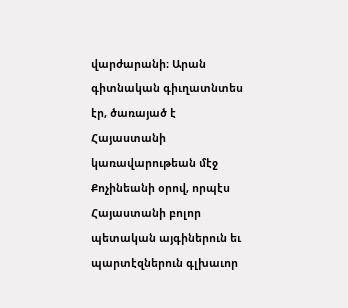վարժարանի։ Արան գիտնական գիւղատնտես էր, ծառայած է Հայաստանի կառավարութեան մէջ Քոչինեանի օրով, որպէս Հայաստանի բոլոր պետական այգիներուն եւ պարտէզներուն գլխաւոր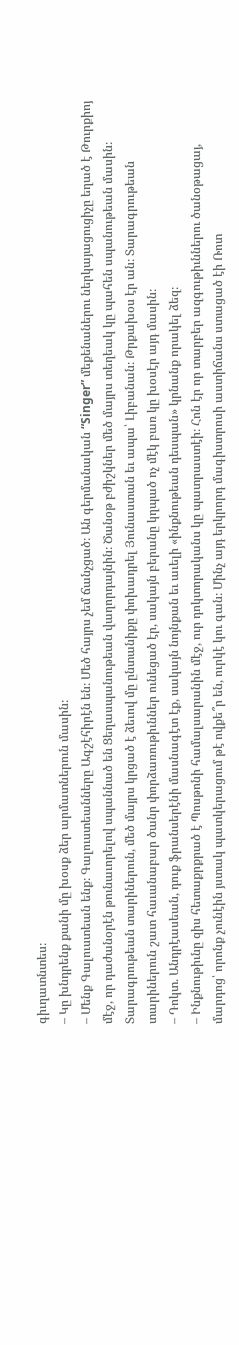գիւղատնտես։
– Կը խնդրենք քանի մը խօսք ձեր արմատներուն մասին։
– Մենք Գալուստեան ենք։ Գալուստեանները Ագշէհիրէն են։ Մեծ հայրս չեմ ճանչցած։ Ան գերմանական “Singer” մեքենաներու ներկայացուցիչը եղած է Թուրքիոյ մէջ, որ դաժանօրէն թունաւորելով սպաննած են Ցեղասպանութեան վաղորդայնին։ Ծանօթ բժիշկներ մեծ մայրս տեղեակ կը պահեն սպանութեան մասին։ Տարագրութեան տարիներուն, մեծ մայրս կրցած է ձեւով մը ընտանիքը փոխադրել Յունաստան եւ ապա՝ Լիբանան։ Թրքախօս էր ան։ Տարագրութեան տարիներուն շատ հաւանաբար ծանր փորձառութիւններ ունեցած էր, սակայն բերանը կղպած ոչ մէկ բառ կը խօսէր այդ մասին։
– Դոկտ. Անդրէասեան, դուք ֆրանսերէնի մասնագէտ էք, սակայն նոյնքան եւ աւելի «ինքնութեան դեսպան» կրնանք որակել ձեզ։
– Ինքնութիւնը զիս հետաքրքրած է Պոսթոնի համալսարանին մէջ, ուր դոկտորականս կը պատրաստէի։ Հոն էր որ տարբեր ազգութիւններու ծանօթացայ, մարդոց՝ որոնք չունէին յստակ պատկերացում թէ ովքե՞ր են, ուրկէ կու գան։ Մինչ այդ երկրորդ մագիստրոսի աստիճանս ստացած էի Ռոտ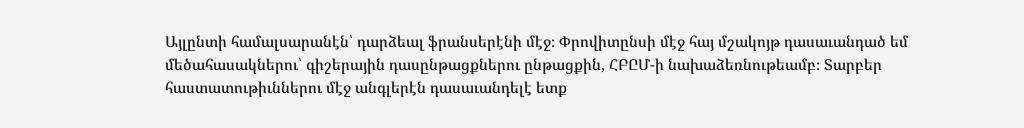Այլընտի համալսարանէն՝ դարձեալ ֆրանսերէնի մէջ։ Փրովիտընսի մէջ հայ մշակոյթ դասաւանդած եմ մեծահասակներու՝ գիշերային դասընթացքներու ընթացքին, ՀԲԸՄ-ի նախաձեռնութեամբ։ Տարբեր հաստատութիւններու մէջ անգլերէն դասաւանդելէ ետք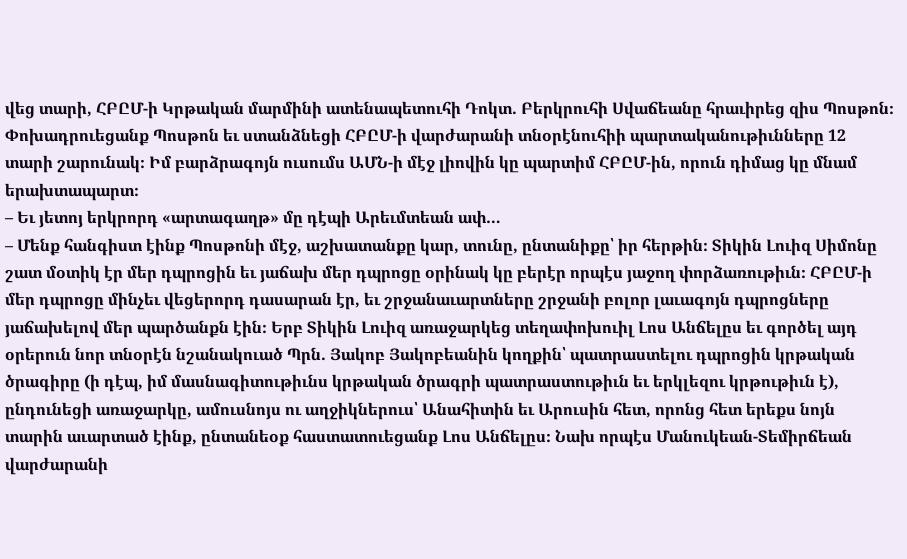վեց տարի, ՀԲԸՄ-ի Կրթական մարմինի ատենապետուհի Դոկտ. Բերկրուհի Սվաճեանը հրաւիրեց զիս Պոսթոն։ Փոխադրուեցանք Պոսթոն եւ ստանձնեցի ՀԲԸՄ-ի վարժարանի տնօրէնուհիի պարտականութիւնները 12 տարի շարունակ։ Իմ բարձրագոյն ուսումս ԱՄՆ-ի մէջ լիովին կը պարտիմ ՀԲԸՄ-ին, որուն դիմաց կը մնամ երախտապարտ։
– Եւ յետոյ երկրորդ «արտագաղթ» մը դէպի Արեւմտեան ափ…
– Մենք հանգիստ էինք Պոսթոնի մէջ, աշխատանքը կար, տունը, ընտանիքը՝ իր հերթին։ Տիկին Լուիզ Սիմոնը շատ մօտիկ էր մեր դպրոցին եւ յաճախ մեր դպրոցը օրինակ կը բերէր որպէս յաջող փորձառութիւն։ ՀԲԸՄ-ի մեր դպրոցը մինչեւ վեցերորդ դասարան էր, եւ շրջանաւարտները շրջանի բոլոր լաւագոյն դպրոցները յաճախելով մեր պարծանքն էին։ Երբ Տիկին Լուիզ առաջարկեց տեղափոխուիլ Լոս Անճելըս եւ գործել այդ օրերուն նոր տնօրէն նշանակուած Պրն. Յակոբ Յակոբեանին կողքին՝ պատրաստելու դպրոցին կրթական ծրագիրը (ի դէպ, իմ մասնագիտութիւնս կրթական ծրագրի պատրաստութիւն եւ երկլեզու կրթութիւն է), ընդունեցի առաջարկը, ամուսնոյս ու աղջիկներուս՝ Անահիտին եւ Արուսին հետ, որոնց հետ երեքս նոյն տարին աւարտած էինք, ընտանեօք հաստատուեցանք Լոս Անճելըս։ Նախ որպէս Մանուկեան-Տեմիրճեան վարժարանի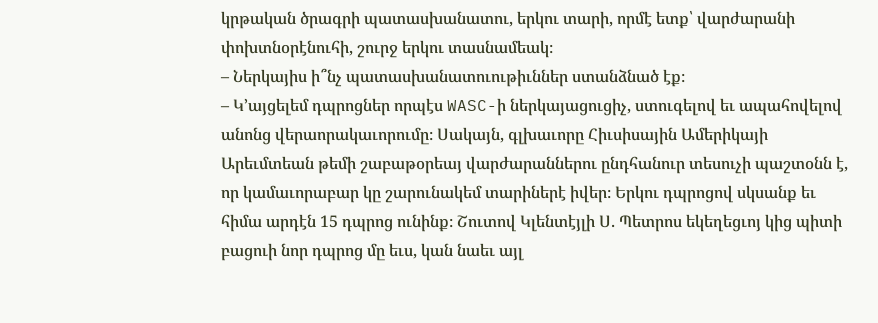կրթական ծրագրի պատասխանատու, երկու տարի, որմէ ետք՝ վարժարանի փոխտնօրէնուհի, շուրջ երկու տասնամեակ։
– Ներկայիս ի՞նչ պատասխանատուութիւններ ստանձնած էք։
– Կ՚այցելեմ դպրոցներ որպէս WASC-ի ներկայացուցիչ, ստուգելով եւ ապահովելով անոնց վերաորակաւորումը։ Սակայն, գլխաւորը Հիւսիսային Ամերիկայի Արեւմտեան թեմի շաբաթօրեայ վարժարաններու ընդհանուր տեսուչի պաշտօնն է, որ կամաւորաբար կը շարունակեմ տարիներէ իվեր։ Երկու դպրոցով սկսանք եւ հիմա արդէն 15 դպրոց ունինք։ Շուտով Կլենտէյլի Ս. Պետրոս եկեղեցւոյ կից պիտի բացուի նոր դպրոց մը եւս, կան նաեւ այլ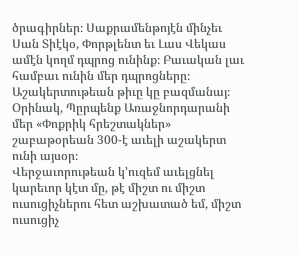ծրագիրներ։ Սաքրամենթոյէն մինչեւ Սան Տիէկօ, Փորթլենտ եւ Լաս Վեկաս ամէն կողմ դպրոց ունինք։ Բաւական լաւ համբաւ ունին մեր դպրոցները։ Աշակերտութեան թիւը կը բազմանայ։ Օրինակ, Պըրպենք Առաջնորդարանի մեր «Փոքրիկ հրեշտակներ» շաբաթօրեան 300-է աւելի աշակերտ ունի այսօր։
Վերջաւորութեան կ՚ուզեմ աւելցնել կարեւոր կէտ մը, թէ միշտ ու միշտ ուսուցիչներու հետ աշխատած եմ, միշտ ուսուցիչ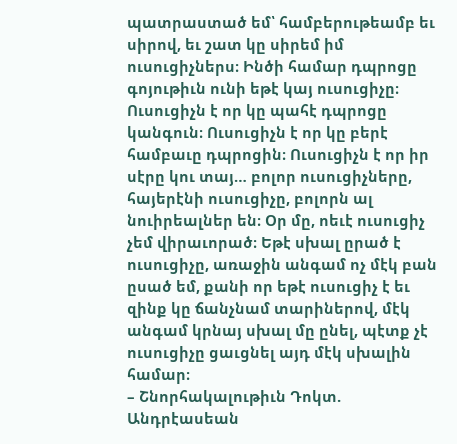պատրաստած եմ՝ համբերութեամբ եւ սիրով, եւ շատ կը սիրեմ իմ ուսուցիչներս։ Ինծի համար դպրոցը գոյութիւն ունի եթէ կայ ուսուցիչը։ Ուսուցիչն է որ կը պահէ դպրոցը կանգուն։ Ուսուցիչն է որ կը բերէ համբաւը դպրոցին։ Ուսուցիչն է որ իր սէրը կու տայ… բոլոր ուսուցիչները, հայերէնի ուսուցիչը, բոլորն ալ նուիրեալներ են։ Օր մը, ոեւէ ուսուցիչ չեմ վիրաւորած։ Եթէ սխալ ըրած է ուսուցիչը, առաջին անգամ ոչ մէկ բան ըսած եմ, քանի որ եթէ ուսուցիչ է եւ զինք կը ճանչնամ տարիներով, մէկ անգամ կրնայ սխալ մը ընել, պէտք չէ ուսուցիչը ցաւցնել այդ մէկ սխալին համար։
– Շնորհակալութիւն Դոկտ. Անդրէասեան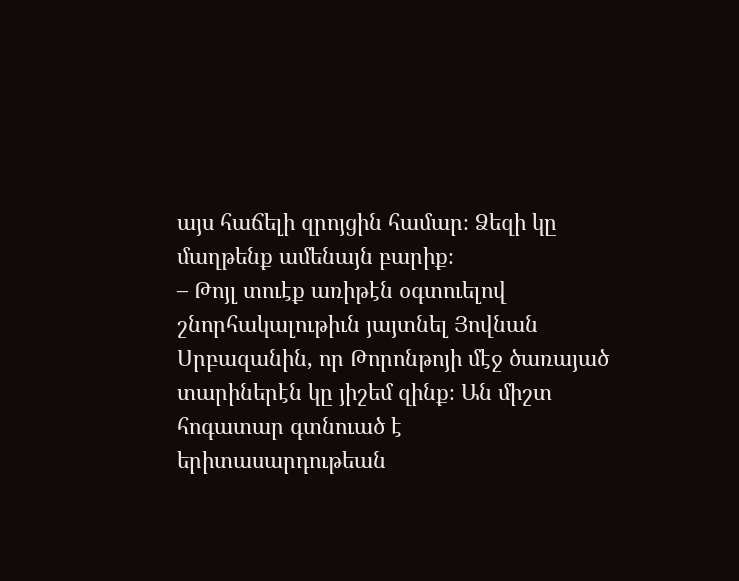այս հաճելի զրոյցին համար։ Ձեզի կը մաղթենք ամենայն բարիք։
– Թոյլ տուէք առիթէն օգտուելով շնորհակալութիւն յայտնել Յովնան Սրբազանին, որ Թորոնթոյի մէջ ծառայած տարիներէն կը յիշեմ զինք։ Ան միշտ հոգատար գտնուած է երիտասարդութեան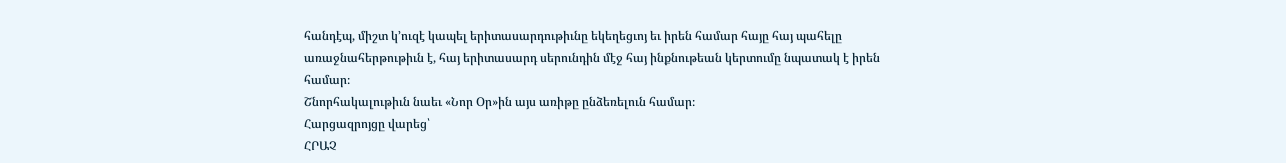հանդէպ, միշտ կ՚ուզէ կապել երիտասարդութիւնը եկեղեցւոյ եւ իրեն համար հայը հայ պահելը առաջնահերթութիւն է, հայ երիտասարդ սերունդին մէջ հայ ինքնութեան կերտումը նպատակ է իրեն համար։
Շնորհակալութիւն նաեւ «Նոր Օր»ին այս առիթը ընձեռելուն համար։
Հարցազրոյցը վարեց՝
ՀՐԱՉ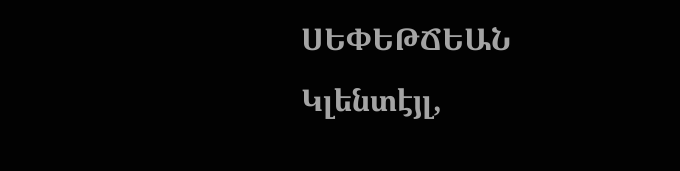ՍԵՓԵԹՃԵԱՆ
Կլենտէյլ,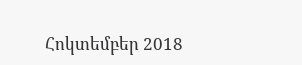Հոկտեմբեր 2018